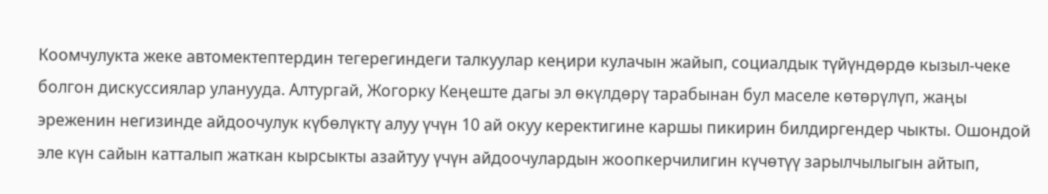Коомчулукта жеке автомектептердин тегерегиндеги талкуулар кеңири кулачын жайып, социалдык түйүндөрдө кызыл-чеке болгон дискуссиялар уланууда. Алтургай, Жогорку Кеңеште дагы эл өкүлдөрү тарабынан бул маселе көтөрүлүп, жаңы эреженин негизинде айдоочулук күбөлүктү алуу үчүн 10 ай окуу керектигине каршы пикирин билдиргендер чыкты. Ошондой эле күн сайын катталып жаткан кырсыкты азайтуу үчүн айдоочулардын жоопкерчилигин күчөтүү зарылчылыгын айтып,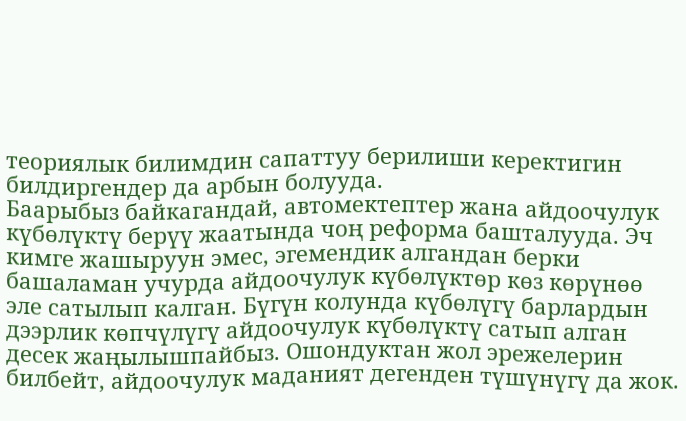теориялык билимдин сапаттуу берилиши керектигин билдиргендер да арбын болууда.
Баарыбыз байкагандай, автомектептер жана айдоочулук күбөлүктү берүү жаатында чоң реформа башталууда. Эч кимге жашыруун эмес, эгемендик алгандан берки башаламан учурда айдоочулук күбөлүктөр көз көрүнөө эле сатылып калган. Бүгүн колунда күбөлүгү барлардын дээрлик көпчүлүгү айдоочулук күбөлүктү сатып алган десек жаңылышпайбыз. Ошондуктан жол эрежелерин билбейт, айдоочулук маданият дегенден түшүнүгү да жок.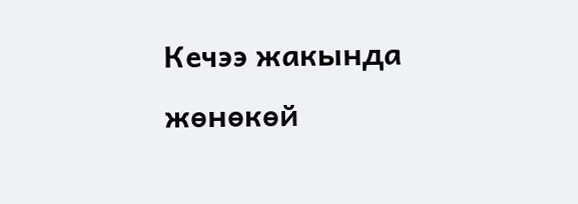Кечээ жакында жөнөкөй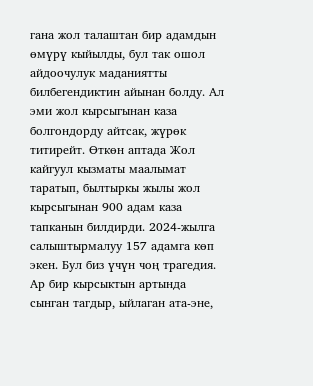гана жол талаштан бир адамдын өмүрү кыйылды, бул так ошол айдоочулук маданиятты билбегендиктин айынан болду. Ал эми жол кырсыгынан каза болгондорду айтсак, жүрөк титирейт. Өткөн аптада Жол кайгуул кызматы маалымат таратып, былтыркы жылы жол кырсыгынан 900 адам каза тапканын билдирди. 2024-жылга салыштырмалуу 157 адамга көп экен. Бул биз үчүн чоң трагедия. Ар бир кырсыктын артында сынган тагдыр, ыйлаган ата-эне,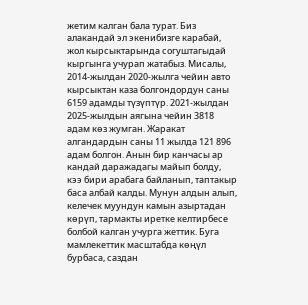жетим калган бала турат. Биз алакандай эл экенибизге карабай, жол кырсыктарында согуштагыдай кыргынга учурап жатабыз. Мисалы, 2014-жылдан 2020-жылга чейин авто кырсыктан каза болгондордун саны 6159 адамды түзүптүр. 2021-жылдан 2025-жылдын аягына чейин 3818 адам көз жумган. Жаракат алгандардын саны 11 жылда 121 896 адам болгон. Анын бир канчасы ар кандай даражадагы майып болду, кээ бири арабага байланып, таптакыр баса албай калды. Мунун алдын алып, келечек муундун камын азыртадан көрүп, тармакты иретке келтирбесе болбой калган учурга жеттик. Буга мамлекеттик масштабда көңүл бурбаса, саздан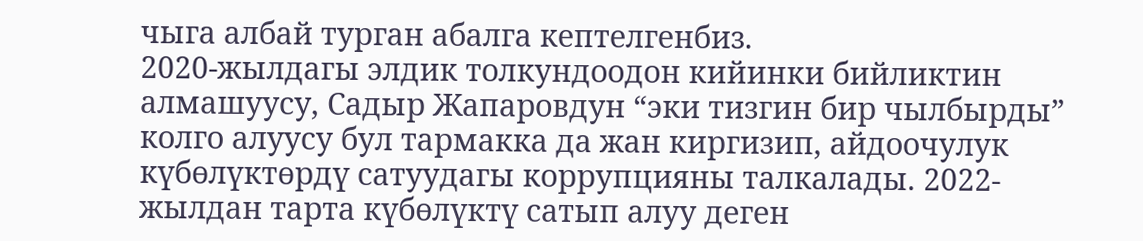чыга албай турган абалга кептелгенбиз.
2020-жылдагы элдик толкундоодон кийинки бийликтин алмашуусу, Садыр Жапаровдун “эки тизгин бир чылбырды” колго алуусу бул тармакка да жан киргизип, айдоочулук күбөлүктөрдү сатуудагы коррупцияны талкалады. 2022-жылдан тарта күбөлүктү сатып алуу деген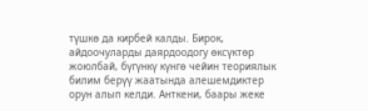түшкө да кирбей калды. Бирок, айдоочуларды даярдоодогу өксүктөр жоюлбай, бүгүнкү күнгө чейин теориялык билим берүү жаатында алешемдиктер орун алып келди. Анткени, баары жеке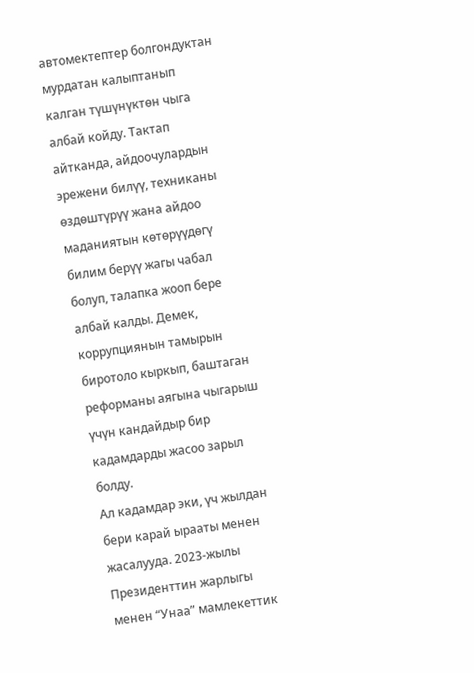автомектептер болгондуктан мурдатан калыптанып калган түшүнүктөн чыга албай койду. Тактап айтканда, айдоочулардын эрежени билүү, техниканы өздөштүрүү жана айдоо маданиятын көтөрүүдөгү билим берүү жагы чабал болуп, талапка жооп бере албай калды. Демек, коррупциянын тамырын биротоло кыркып, баштаган реформаны аягына чыгарыш үчүн кандайдыр бир кадамдарды жасоо зарыл болду.
Ал кадамдар эки, үч жылдан бери карай ырааты менен жасалууда. 2023-жылы Президенттин жарлыгы менен “Унаа” мамлекеттик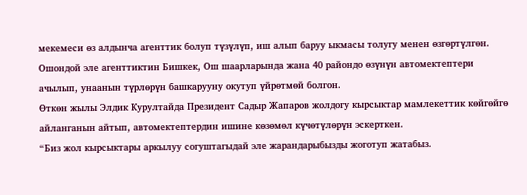мекемеси өз алдынча агенттик болуп түзүлүп, иш алып баруу ыкмасы толугу менен өзгөртүлгөн. Ошондой эле агенттиктин Бишкек, Ош шаарларында жана 40 райондо өзүнүн автомектептери ачылып, унаанын түрлөрүн башкарууну окутуп үйрөтмөй болгон.
Өткөн жылы Элдик Курултайда Президент Садыр Жапаров жолдогу кырсыктар мамлекеттик көйгөйгө айланганын айтып, автомектептердин ишине көзөмөл күчөтүлөрүн эскерткен.
“Биз жол кырсыктары аркылуу согуштагыдай эле жарандарыбызды жоготуп жатабыз.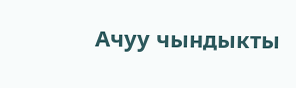Ачуу чындыкты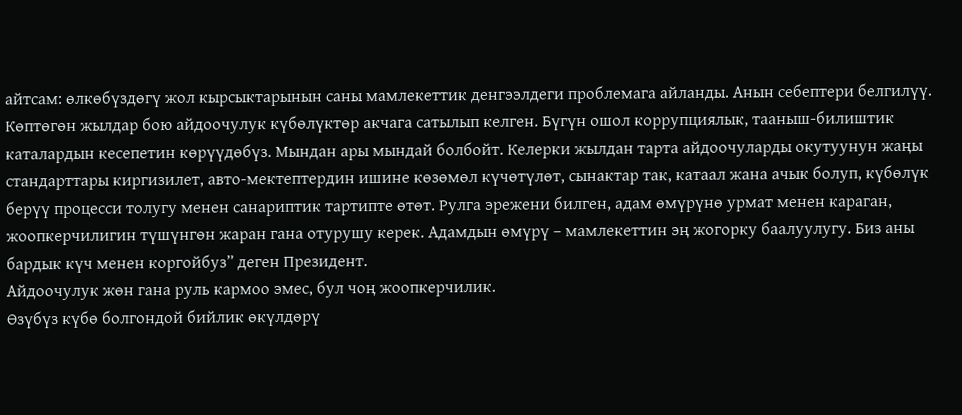айтсам: өлкөбүздөгү жол кырсыктарынын саны мамлекеттик денгээлдеги проблемага айланды. Анын себептери белгилүү. Көптөгөн жылдар бою айдоочулук күбөлүктөр акчага сатылып келген. Бүгүн ошол коррупциялык, тааныш-билиштик каталардын кесепетин көрүүдөбүз. Мындан ары мындай болбойт. Келерки жылдан тарта айдоочуларды окутуунун жаңы стандарттары киргизилет, авто-мектептердин ишине көзөмөл күчөтүлөт, сынактар так, катаал жана ачык болуп, күбөлүк берүү процесси толугу менен санариптик тартипте өтөт. Рулга эрежени билген, адам өмүрүнө урмат менен караган, жоопкерчилигин түшүнгөн жаран гана отурушу керек. Адамдын өмүрү – мамлекеттин эң жогорку баалуулугу. Биз аны бардык күч менен коргойбуз” деген Президент.
Айдоочулук жөн гана руль кармоо эмес, бул чоң жоопкерчилик.
Өзүбүз күбө болгондой бийлик өкүлдөрү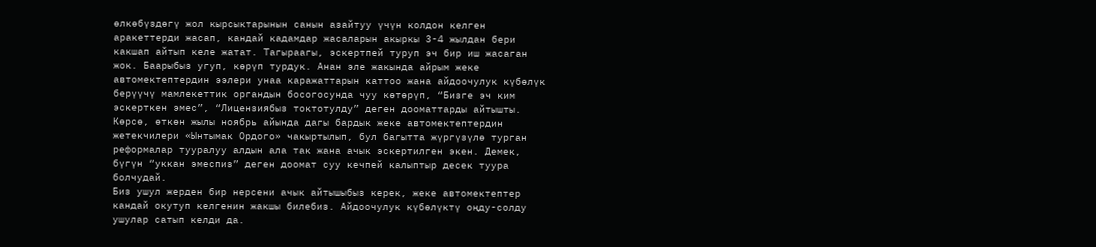өлкөбүздөгү жол кырсыктарынын санын азайтуу үчүн колдон келген аракеттерди жасап, кандай кадамдар жасаларын акыркы 3-4 жылдан бери какшап айтып келе жатат. Тагыраагы, эскертпей туруп эч бир иш жасаган жок. Баарыбыз угуп, көрүп турдук. Анан эле жакында айрым жеке автомектептердин ээлери унаа каражаттарын каттоо жана айдоочулук күбөлүк берүүчү мамлекеттик органдын босогосунда чуу көтөрүп, “Бизге эч ким эскерткен эмес”, “Лицензиябыз токтотулду” деген дооматтарды айтышты. Көрсө, өткөн жылы ноябрь айында дагы бардык жеке автомектептердин жетекчилери «Ынтымак Ордого» чакыртылып, бул багытта жүргүзүлө турган реформалар тууралуу алдын ала так жана ачык эскертилген экен. Демек, бүгүн “уккан эмеспиз” деген доомат суу кечпей калыптыр десек туура болчудай.
Биз ушул жерден бир нерсени ачык айтышыбыз керек, жеке автомектептер кандай окутуп келгенин жакшы билебиз. Айдоочулук күбөлүктү оңду-солду ушулар сатып келди да.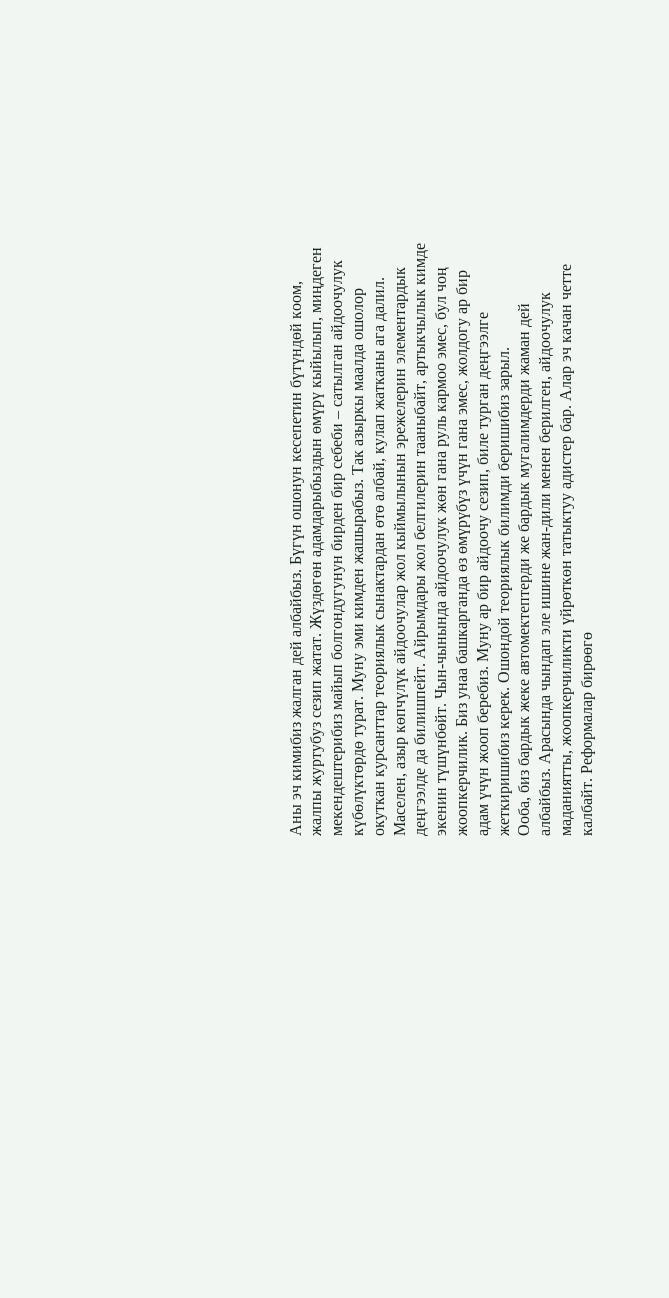Аны эч кимибиз жалган дей албайбыз. Бүгүн ошонун кесепетин бүтүндөй коом, жалпы журтубуз сезип жатат. Жүздөгөн адамдарыбыздын өмүрү кыйылып, миңдеген мекендештерибиз майып болгондугунун бирден бир себеби – сатылган айдоочулук күбөлүктөрдө турат. Муну эми кимден жашырабыз. Так азыркы маалда ошолор окуткан курсанттар теориялык сынактардан өтө албай, кулап жатканы ага далил. Маселен, азыр көпчүлүк айдоочулар жол кыймылынын эрежелерин элементардык деңгээлде да билишпейт. Айрымдары жол белгилерин тааныбайт, артыкчылык кимде экенин түшүнбөйт. Чын-чынында айдоочулук жөн гана руль кармоо эмес, бул чоң жоопкерчилик. Биз унаа башкарганда өз өмүрүбүз үчүн гана эмес, жолдогу ар бир адам үчүн жооп беребиз. Муну ар бир айдоочу сезип, биле турган деңгээлге жеткиришибиз керек. Ошондой теориялык билимди беришибиз зарыл.
Ооба, биз бардык жеке автомектептерди же бардык мугалимдерди жаман дей албайбыз. Арасында чындап эле ишине жан-дили менен берилген, айдоочулук маданиятты, жоопкерчиликти үйрөткөн татыктуу адистер бар. Алар эч качан четте калбайт. Реформалар бирөөгө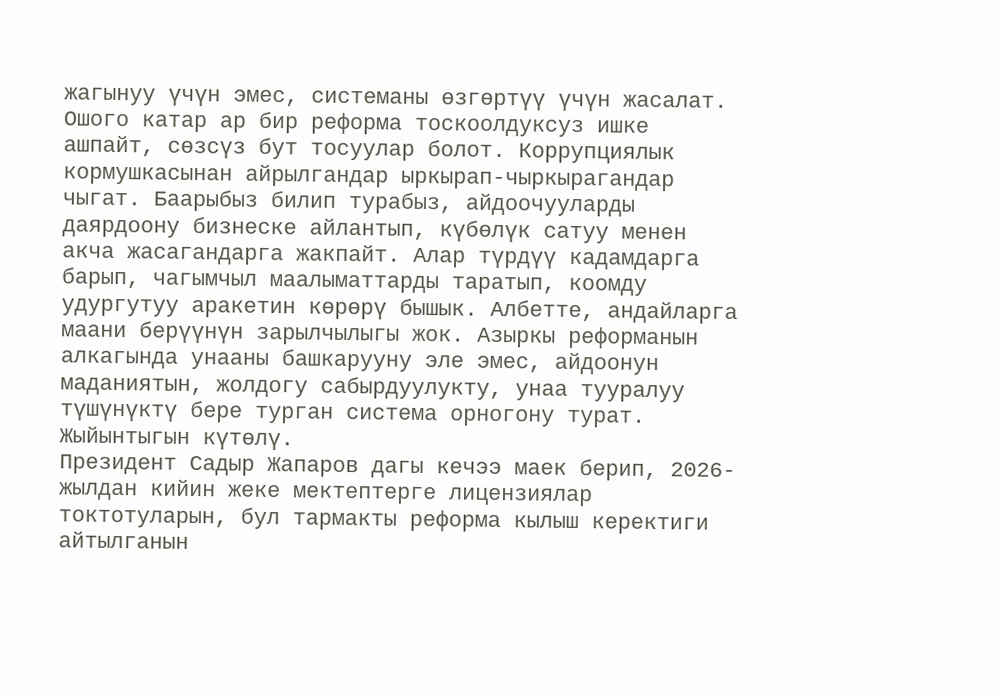жагынуу үчүн эмес, системаны өзгөртүү үчүн жасалат. Ошого катар ар бир реформа тоскоолдуксуз ишке ашпайт, сөзсүз бут тосуулар болот. Коррупциялык кормушкасынан айрылгандар ыркырап-чыркырагандар чыгат. Баарыбыз билип турабыз, айдоочууларды даярдоону бизнеске айлантып, күбөлүк сатуу менен акча жасагандарга жакпайт. Алар түрдүү кадамдарга барып, чагымчыл маалыматтарды таратып, коомду удургутуу аракетин көрөрү бышык. Албетте, андайларга маани берүүнүн зарылчылыгы жок. Азыркы реформанын алкагында унааны башкарууну эле эмес, айдоонун маданиятын, жолдогу сабырдуулукту, унаа тууралуу түшүнүктү бере турган система орногону турат. Жыйынтыгын күтөлү.
Президент Садыр Жапаров дагы кечээ маек берип, 2026-жылдан кийин жеке мектептерге лицензиялар токтотуларын, бул тармакты реформа кылыш керектиги айтылганын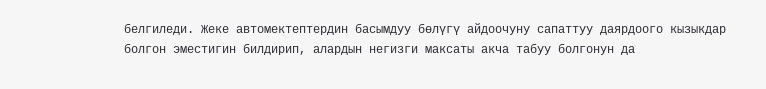белгиледи. Жеке автомектептердин басымдуу бөлүгү айдоочуну сапаттуу даярдоого кызыкдар болгон эместигин билдирип, алардын негизги максаты акча табуу болгонун да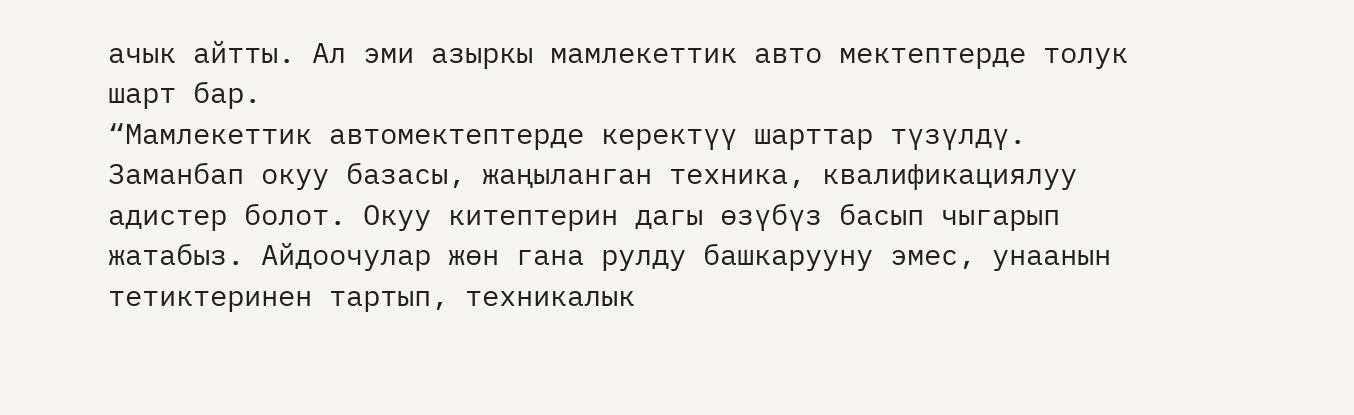ачык айтты. Ал эми азыркы мамлекеттик авто мектептерде толук шарт бар.
“Мамлекеттик автомектептерде керектүү шарттар түзүлдү. Заманбап окуу базасы, жаңыланган техника, квалификациялуу адистер болот. Окуу китептерин дагы өзүбүз басып чыгарып жатабыз. Айдоочулар жөн гана рулду башкарууну эмес, унаанын тетиктеринен тартып, техникалык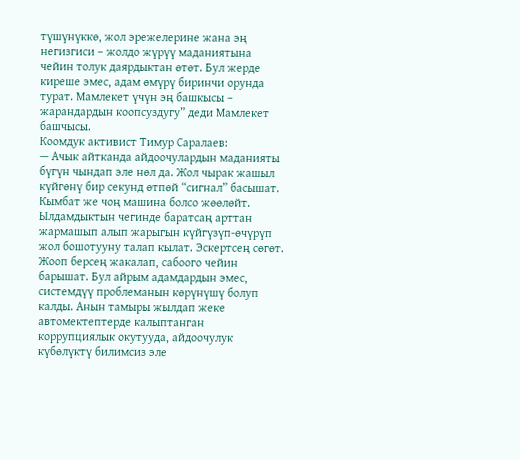түшүнүккө, жол эрежелерине жана эң негизгиси – жолдо жүрүү маданиятына чейин толук даярдыктан өтөт. Бул жерде киреше эмес, адам өмүрү биринчи орунда турат. Мамлекет үчүн эң башкысы – жарандардын коопсуздугу” деди Мамлекет башчысы.
Коомдук активист Тимур Саралаев:
— Ачык айтканда айдоочулардын маданияты бүгүн чындап эле нөл да. Жол чырак жашыл күйгөнү бир секунд өтпөй “сигнал” басышат. Кымбат же чоң машина болсо жөөлөйт. Ылдамдыктын чегинде баратсаң арттан жармашып алып жарыгын күйгүзүп-өчүрүп жол бошотууну талап кылат. Эскертсең сөгөт. Жооп берсең жакалап, сабоого чейин барышат. Бул айрым адамдардын эмес, системдүү проблеманын көрүнүшү болуп калды. Анын тамыры жылдап жеке автомектептерде калыптанган коррупциялык окутууда, айдоочулук күбөлүктү билимсиз эле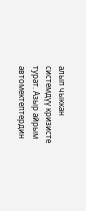алып чыккан системдүү кризисте турат. Азыр айрым автомектептердин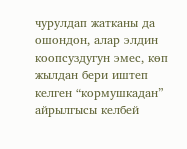чурулдап жатканы да ошондон, алар элдин коопсуздугун эмес, көп жылдан бери иштеп келген “кормушкадан” айрылгысы келбей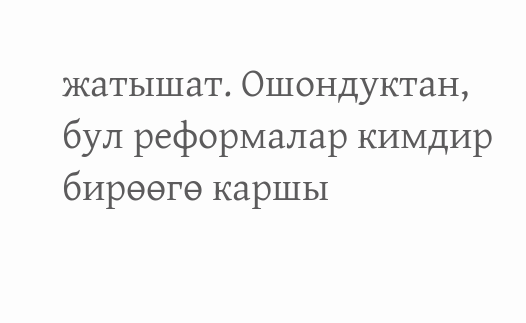жатышат. Ошондуктан, бул реформалар кимдир бирөөгө каршы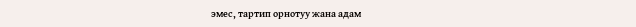эмес, тартип орнотуу жана адам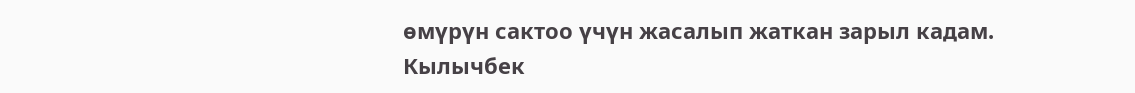өмүрүн сактоо үчүн жасалып жаткан зарыл кадам.
Кылычбек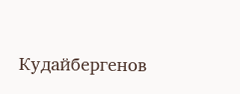Кудайбергенов